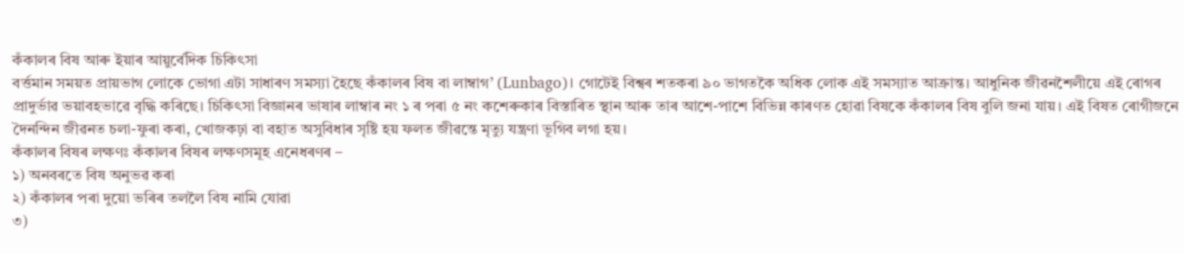কঁকালৰ বিষ আৰু ইয়াৰ আয়ুৰ্বেদিক চিকিৎসা
বৰ্ত্তমান সময়ত প্ৰায়ভাগ লোকে ভোগা এটা সাধাৰণ সমস্যা হৈছে কঁকালৰ বিষ বা লাম্বাগ’ (Lunbago)। গোটেই বিশ্বৰ শতকৰা ৯০ ভাগতকৈ অধিক লোক এই সমস্যাত আক্ৰান্ত। আধুনিক জীৱনশৈলীয়ে এই ৰোগৰ প্ৰাদুৰ্ভাৱ ভয়াবহভাৱে বৃদ্ধি কৰিছে। চিকিৎসা বিজ্ঞানৰ ভাষাৰ লাম্বাৰ নং ১ ৰ পৰা ৫ নং কশেৰুকাৰ বিস্তাৰিত স্থান আৰু তাৰ আশে-পাশে বিভিন্ন কাৰণত হোৱা বিষকে কঁকালৰ বিষ বুলি জনা যায়। এই বিষত ৰোগীজনে দৈনন্দিন জীৱনত চলা-ফুৰা কৰা, খোজকঢ়া বা বহাত অসুবিধাৰ সৃষ্টি হয় ফলত জীৱন্তে মৃত্যু যন্ত্ৰণা ভূগিব লগা হয়।
কঁকালৰ বিষৰ লক্ষণঃ কঁকালৰ বিষৰ লক্ষণসমূহ এনেধৰণৰ –
১) অনবৰতে বিষ অনুভৱ কৰা
২) কঁকালৰ পৰা দুয়ো ভৰিৰ তললৈ বিষ নামি যোৱা
৩)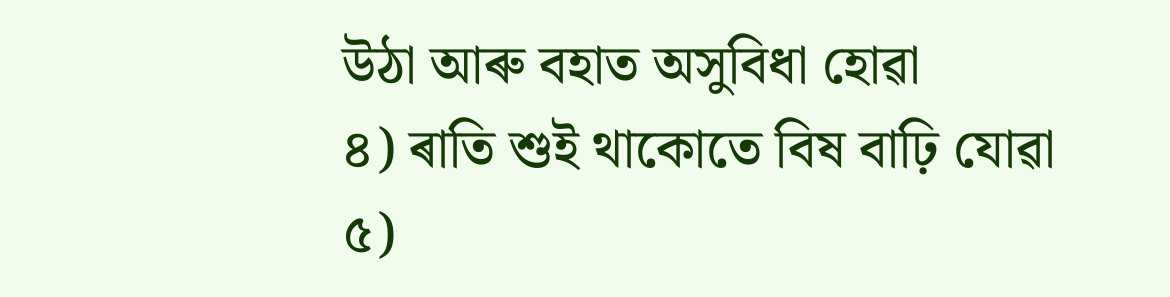উঠা আৰু বহাত অসুবিধা হোৱা
৪) ৰাতি শুই থাকোতে বিষ বাঢ়ি যোৱা
৫)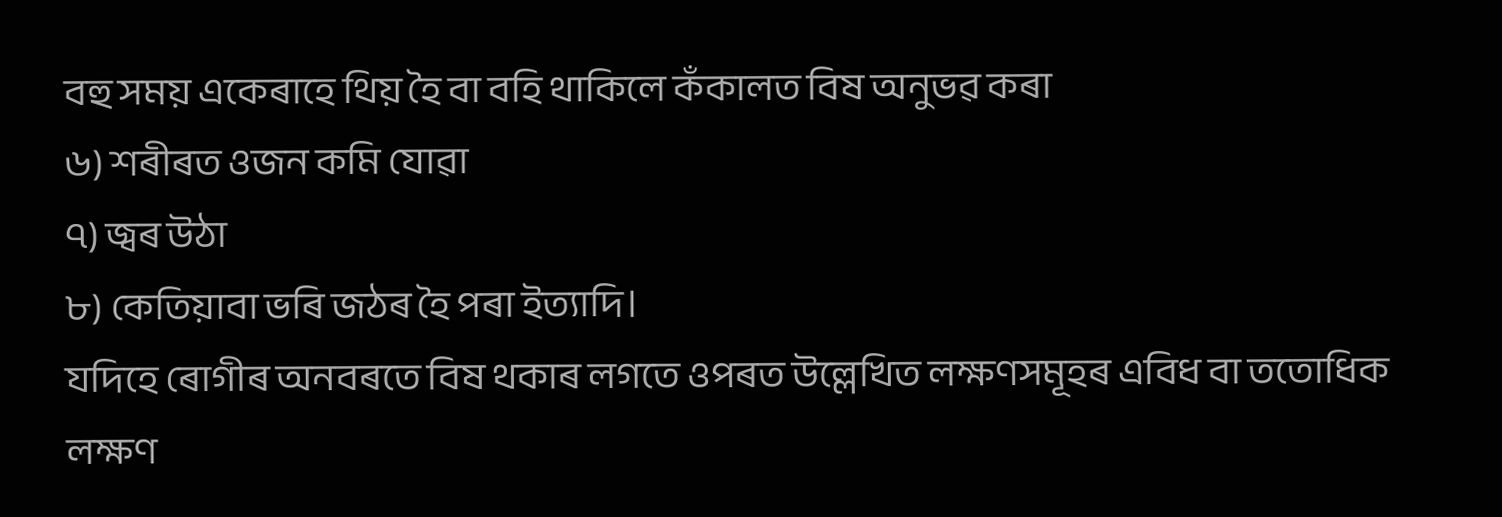বহু সময় একেৰাহে থিয় হৈ বা বহি থাকিলে কঁকালত বিষ অনুভৱ কৰা
৬) শৰীৰত ওজন কমি যোৱা
৭) জ্বৰ উঠা
৮) কেতিয়াবা ভৰি জঠৰ হৈ পৰা ইত্যাদি।
যদিহে ৰোগীৰ অনবৰতে বিষ থকাৰ লগতে ওপৰত উল্লেখিত লক্ষণসমূহৰ এবিধ বা ততোধিক লক্ষণ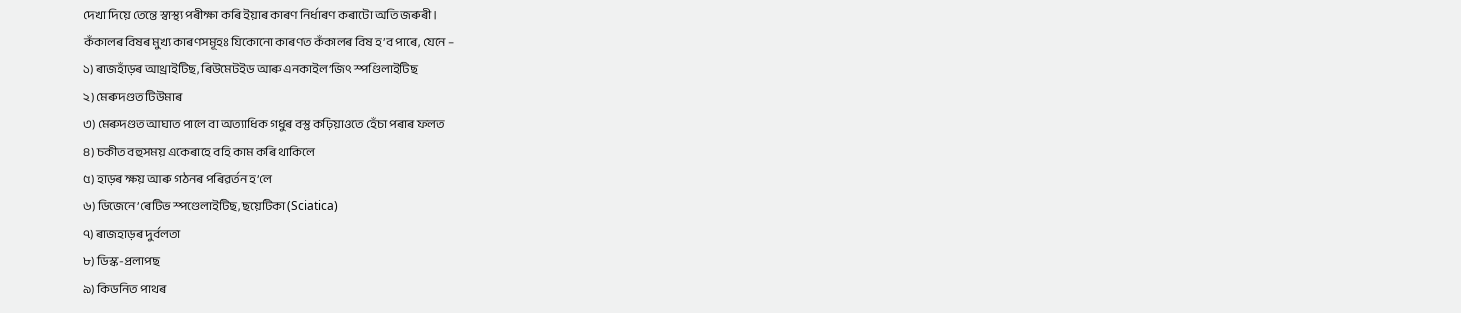দেখা দিয়ে তেন্তে স্বাস্থ্য পৰীক্ষা কৰি ইয়াৰ কাৰণ নিৰ্ধাৰণ কৰাটো অতি জৰুৰী।
কঁকালৰ বিষৰ মুখ্য কাৰণসমূহঃ যিকোনো কাৰণত কঁকালৰ বিষ হ’ব পাৰে, যেনে –
১) ৰাজহাঁড়ৰ আথ্ৰাইটিছ, ৰিউমেটইড আৰু এনকাইল’জিৎ স্পণ্ডিলাইটিছ
২) মেৰুদণ্ডত টিউমাৰ
৩) মেৰুদণ্ডত আঘাত পালে বা অত্যাধিক গধুৰ বস্তু কঢ়িয়াওতে হেঁচা পৰাৰ ফলত
৪) চকীত বহুসময় একেৰাহে বহি কাম কৰি থাকিলে
৫) হাড়ৰ ক্ষয় আৰু গঠনৰ পৰিৱৰ্তন হ’লে
৬) ডিজেনে’ৰেটিভ স্পণ্ডেলাইটিছ, ছয়েটিকা (Sciatica)
৭) ৰাজহাড়ৰ দুৰ্বলতা
৮) ডিস্ক-প্ৰলাপছ
৯) কিডনিত পাথৰ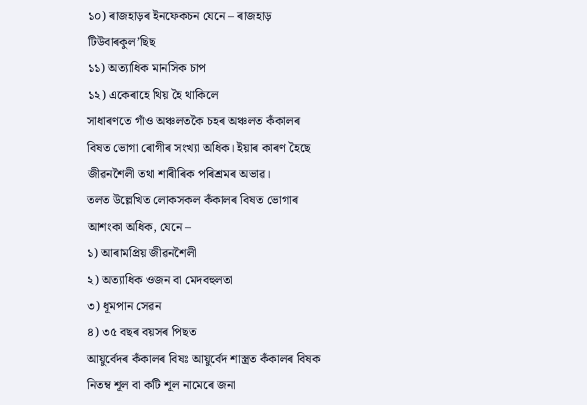১০) ৰাজহাড়ৰ ইনফেকচন যেনে – ৰাজহাড় টিউবাৰকুল’ছিছ
১১) অত্যাধিক মানসিক চাপ
১২) একেৰাহে থিয় হৈ থাকিলে
সাধাৰণতে গাঁও অঞ্চলতকৈ চহৰ অঞ্চলত কঁকালৰ বিষত ভোগা ৰোগীৰ সংখ্যা অধিক। ইয়াৰ কাৰণ হৈছে জীৱনশৈলী তথা শাৰীৰিক পৰিশ্ৰমৰ অভাৱ।
তলত উল্লেখিত লোকসকল কঁকালৰ বিষত ভোগাৰ আশংকা অধিক, যেনে –
১) আৰামপ্ৰিয় জীৱনশৈলী
২) অত্যাধিক ওজন বা মেদবহুলতা
৩) ধূমপান সেৱন
৪) ৩৫ বছৰ বয়সৰ পিছত
আয়ুৰ্বেদৰ কঁকালৰ বিষঃ আয়ুৰ্বেদ শাস্ত্ৰত কঁকালৰ বিষক নিতম্ব শূল বা কটি শূল নামেৰে জনা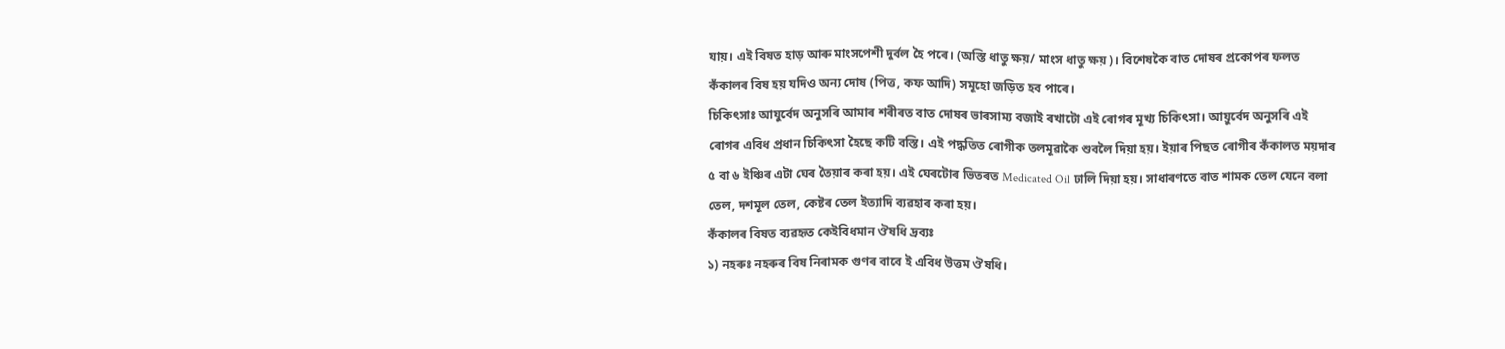যায়। এই বিষত হাড় আৰু মাংসপেশী দুৰ্বল হৈ পৰে। (অস্তি ধাতু ক্ষয়/ মাংস ধাতু ক্ষয়)। বিশেষকৈ বাত দোষৰ প্ৰকোপৰ ফলত কঁকালৰ বিষ হয় যদিও অন্য দোষ (পিত্ত, কফ আদি) সমূহো জড়িত হব পাৰে।
চিকিৎসাঃ আযুৰ্বেদ অনুসৰি আমাৰ শৰীৰত বাত দোষৰ ভাৰসাম্য বজাই ৰখাটো এই ৰোগৰ মূখ্য চিকিৎসা। আয়ুৰ্বেদ অনুসৰি এই ৰোগৰ এবিধ প্ৰধান চিকিৎসা হৈছে কটি বস্তি। এই পদ্ধতিত ৰোগীক তলমূৱাকৈ শুবলৈ দিয়া হয়। ইয়াৰ পিছত ৰোগীৰ কঁকালত ময়দাৰ ৫ বা ৬ ইঞ্চিৰ এটা ঘেৰ তৈয়াৰ কৰা হয়। এই ঘেৰটোৰ ভিতৰত Medicated Oil ঢালি দিয়া হয়। সাধাৰণতে বাত শামক তেল যেনে বলা তেল, দশমূল তেল, কেষ্টৰ তেল ইত্যাদি ব্যৱহাৰ কৰা হয়।
কঁকালৰ বিষত ব্যৱহৃত কেইবিধমান ঔষধি দ্ৰব্যঃ
১) নহৰুঃ নহৰুৰ বিষ নিৰামক গুণৰ বাবে ই এবিধ উত্তম ঔষধি।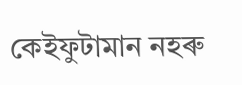কেইফুটামান নহৰু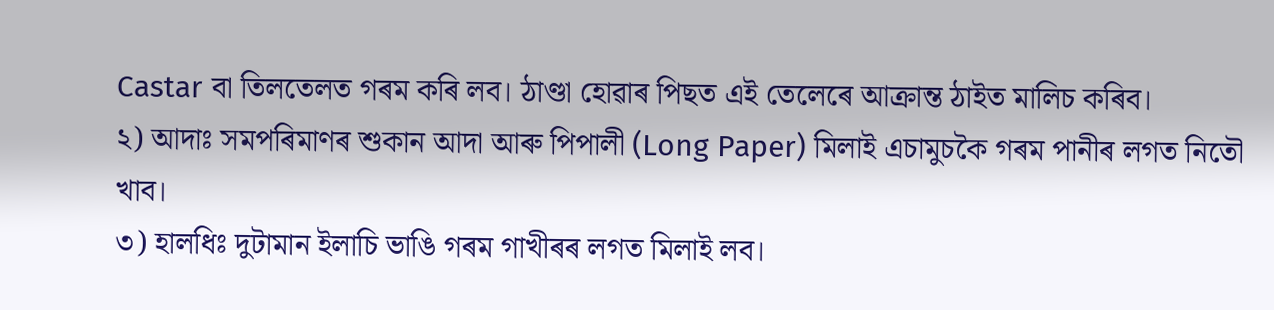Castar বা তিলতেলত গৰম কৰি লব। ঠাণ্ডা হোৱাৰ পিছত এই তেলেৰে আক্ৰান্ত ঠাইত মালিচ কৰিব।
২) আদাঃ সমপৰিমাণৰ শুকান আদা আৰু পিপালী (Long Paper) মিলাই এচামুচকৈ গৰম পানীৰ লগত নিতৌ খাব।
৩) হালধিঃ দুটামান ইলাচি ভাঙি গৰম গাখীৰৰ লগত মিলাই লব।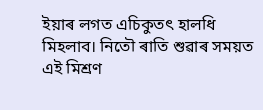ইয়াৰ লগত এচিকুতৎ হালধি মিহলাব। নিতৌ ৰাতি শুৱাৰ সময়ত এই মিশ্ৰণ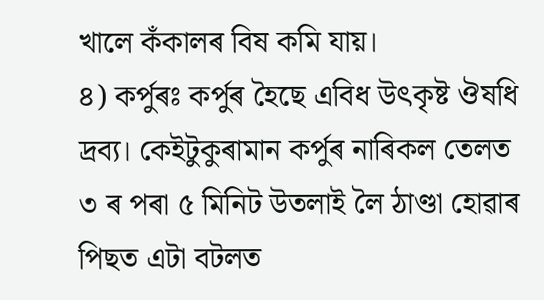খালে কঁকালৰ বিষ কমি যায়।
৪) কৰ্পুৰঃ কৰ্পুৰ হৈছে এবিধ উৎকৃষ্ট ঔষধি দ্ৰব্য। কেইটুকুৰামান কৰ্পুৰ নাৰিকল তেলত ৩ ৰ পৰা ৫ মিনিট উতলাই লৈ ঠাণ্ডা হোৱাৰ পিছত এটা বটলত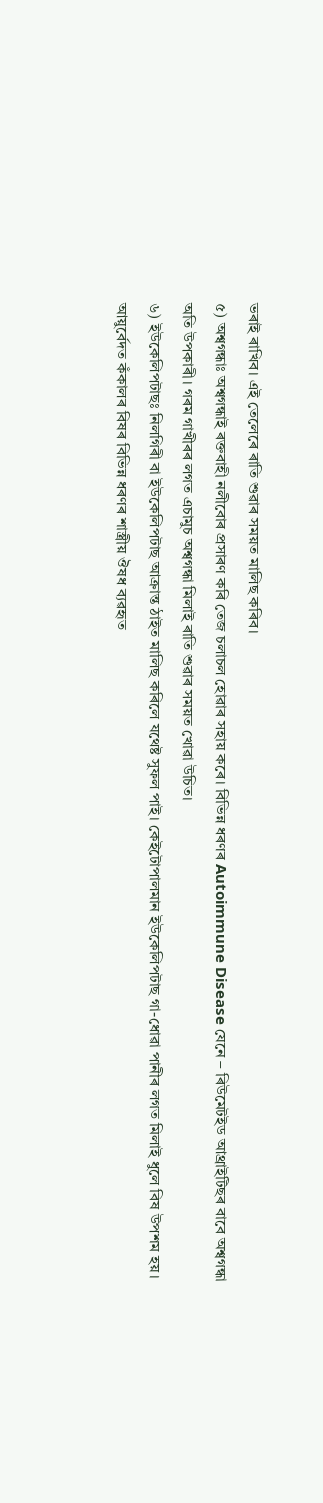ভৰাই ৰাখিব। এই তেলেৰে ৰাতি শুৱাৰ সময়ত মালিছ কৰিব।
৫) অশ্বগন্ধাঃ অশ্বগন্ধাই ৰক্তবাহী নলীবোৰ প্ৰসাৰণ কৰি তেজ চলাচল হোৱাৰ সহায় কৰে। বিভিন্ন ধৰণৰ Autoimmune Disease যেনে – ৰিউমেটইড আথ্ৰাইটিছৰ বাবে অশ্বগন্ধা অতি উপকাৰী। গৰম গাখীৰৰ লগত এচামুচ অশ্বগন্ধা মিলাই ৰাতি শুৱাৰ সময়ত খোৱা উচিত।
৬) ইউকেলিপটাছঃ নিলগিৰী বা ইউকেলিপটাছ আক্ৰান্ত ঠাইত মালিছ কৰিলে যথেষ্ট সুফল পাই। কেইটোপালমান ইউকেলিপটাছ গা-ধোৱা পানীৰ লগত মিলাই ধুলে বিষ উপশম হয়।
আয়ুৰ্বেদত কঁকালৰ বিষৰ বিভিন্ন ধৰণৰ শাস্ত্ৰীয় ঔষধ ব্যৱহৃত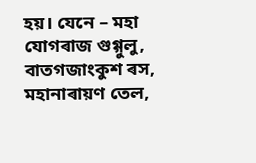হয়। যেনে – মহা যোগৰাজ গুগ্গুলু, বাতগজাংকুশ ৰস, মহানাৰায়ণ তেল,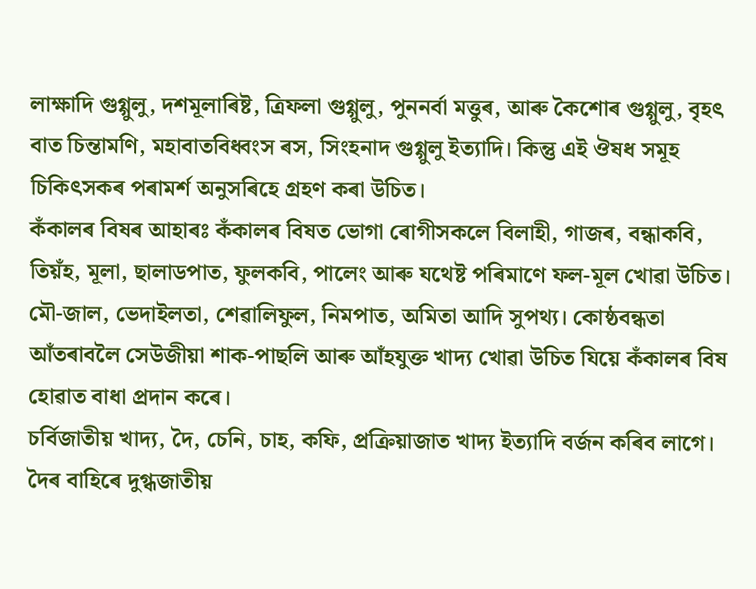লাক্ষাদি গুগ্গুলু, দশমূলাৰিষ্ট, ত্ৰিফলা গুগ্গুলু, পুননৰ্বা মত্তুৰ, আৰু কৈশোৰ গুগ্গুলু, বৃহৎ বাত চিন্তামণি, মহাবাতবিধ্বংস ৰস, সিংহনাদ গুগ্গুলু ইত্যাদি। কিন্তু এই ঔষধ সমূহ চিকিৎসকৰ পৰামৰ্শ অনুসৰিহে গ্ৰহণ কৰা উচিত।
কঁকালৰ বিষৰ আহাৰঃ কঁকালৰ বিষত ভোগা ৰোগীসকলে বিলাহী, গাজৰ, বন্ধাকবি, তিয়ঁহ, মূলা, ছালাডপাত, ফুলকবি, পালেং আৰু যথেষ্ট পৰিমাণে ফল-মূল খোৱা উচিত। মৌ-জাল, ভেদাইলতা, শেৱালিফুল, নিমপাত, অমিতা আদি সুপথ্য। কোষ্ঠবন্ধতা আঁতৰাবলৈ সেউজীয়া শাক-পাছলি আৰু আঁহযুক্ত খাদ্য খোৱা উচিত যিয়ে কঁকালৰ বিষ হোৱাত বাধা প্ৰদান কৰে।
চৰ্বিজাতীয় খাদ্য, দৈ, চেনি, চাহ, কফি, প্ৰক্ৰিয়াজাত খাদ্য ইত্যাদি বৰ্জন কৰিব লাগে। দৈৰ বাহিৰে দুগ্ধজাতীয়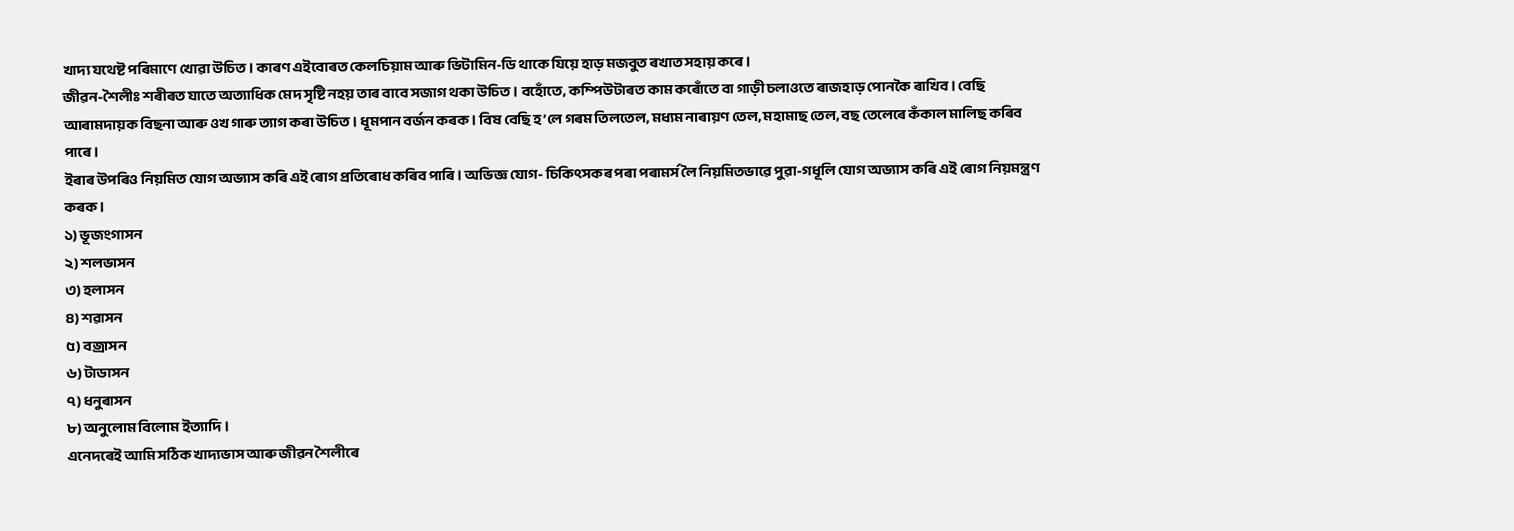খাদ্য যথেষ্ট পৰিমাণে খোৱা উচিত। কাৰণ এইবোৰত কেলচিয়াম আৰু ভিটামিন-ডি থাকে যিয়ে হাড় মজবুত ৰখাত সহায় কৰে।
জীৱন-শৈলীঃ শৰীৰত যাতে অত্যাধিক মেদ সৃষ্টি নহয় তাৰ বাবে সজাগ থকা উচিত। বহোঁতে, কম্পিউটাৰত কাম কৰোঁতে বা গাড়ী চলাওতে ৰাজহাড় পোনকৈ ৰাখিব। বেছি আৰামদায়ক বিছনা আৰু ওখ গাৰু ত্যাগ কৰা উচিত। ধূমপান বৰ্জন কৰক। বিষ বেছি হ’লে গৰম তিলতেল, মধ্যম নাৰায়ণ তেল, মহামাছ তেল, বছ তেলেৰে কঁকাল মালিছ কৰিব পাৰে।
ইৰাৰ উপৰিও নিয়মিত যোগ অভ্যাস কৰি এই ৰোগ প্ৰতিৰোধ কৰিব পাৰি। অভিজ্ঞ যোগ- চিকিৎসকৰ পৰা পৰামৰ্স লৈ নিয়মিতভাৱে পুৱা-গধূলি যোগ অভ্যাস কৰি এই ৰোগ নিয়মন্ত্ৰণ কৰক।
১) ভূজংগাসন
২) শলভাসন
৩) হলাসন
৪) শৱাসন
৫) বজ্ৰাসন
৬) টাডাসন
৭) ধনুৰাসন
৮) অনুলোম বিলোম ইত্যাদি।
এনেদৰেই আমি সঠিক খাদ্যভাস আৰু জীৱন শৈলীৰে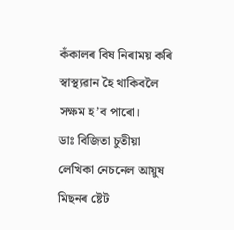কঁকালৰ বিষ নিৰাময় কৰি স্বাস্থ্যৱান হৈ থাকিবলৈ সক্ষম হ’ব পাৰো।
ডাঃ বিজিতা চুতীয়া
লেখিকা নেচনেল আয়ুষ মিছনৰ ষ্টেট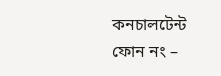কনচালটেন্ট
ফোন নং –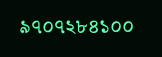৯৭০৭২৮৪১০০